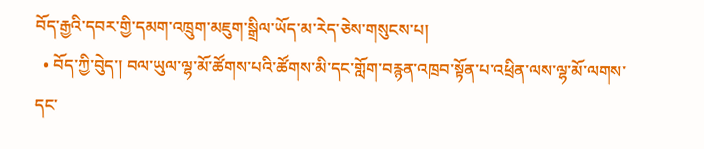བོད་རྒྱའི་དབར་གྱི་དམག་འཁྲུག་མཇུག་སྒྲིལ་ཡོད་མ་རེད་ཅེས་གསུངས་པ།
  • བོད་ཀྱི་བེུད་། བལ་ཡུལ་ལྷ་མོ་ཚོགས་པའི་ཚོགས་མི་དང་གློག་བརྙན་འཁྲབ་སྟོན་པ་འཕྲིན་ལས་ལྷ་མོ་ལགས་དང་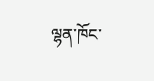ལྷན་ཁོང་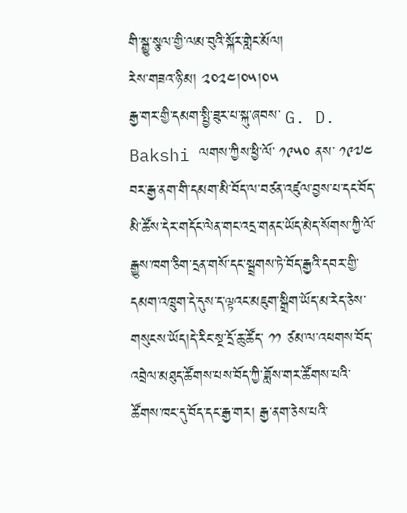གི་སྒྱུ་སྩལ་གྱི་ལམ་བུའི་སྐོར་གླེང་མོལ།
རེས་གཟའ་ཉི་མ། ༢༠༢༤།༠༥།༠༥
རྒྱ་གར་གྱི་དམག་སྤྱི་ཟུར་པ་སྐུ་ཞབས་ G. D. Bakshi ལགས་ཀྱིས་ཕྱི་ལོ་ ༡༩༥༠ ནས་ ༡༩༧༤ བར་རྒྱ་ནག་གི་དམག་མི་བོད་ལ་བཙན་འཛུལ་བྱས་པ་དང་བོད་མི་ཚོས་དེར་གདོང་ལེན་གང་འདྲ་གནང་ཡོད་མེད་སོགས་ཀྱི་ལོ་རྒྱུས་ཁག་ཅིག་དྲན་གསོ་དང་སྦྲགས་ཏེ་བོད་རྒྱའི་དབར་གྱི་དམག་འཁྲུག་དེ་དུས་ད་ལྟའང་མཇུག་སྒྲིག་ཡོད་མ་རེད་ཅེས་གསུངས་ཡོད།དེ་རིང་སྔ་དྲོ་ཆུ་ཚོད་ ༡༡ ཙམ་ལ་འཕགས་བོད་འབྲེལ་མཐུད་ཚོགས་པས་བོད་ཀྱི་ཟློས་གར་ཚོགས་པའི་ཚོགས་ཁང་དུ་བོད་དང་རྒྱ་གར། རྒྱ་ནག་ཅེས་པའི་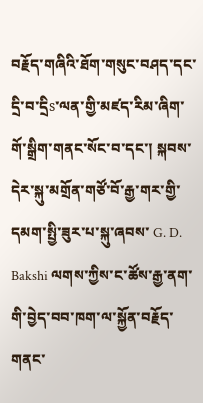བརྗོད་གཞིའི་ཐོག་གསུང་བཤད་དང་དྲི་བ་དྲིs་ལན་གྱི་མཛད་རིམ་ཞིག་གོ་སྒྲིག་གནང་སོང་བ་དང་། སྐབས་དེར་སྐུ་མགྲོན་གཙོ་བོ་རྒྱ་གར་གྱི་དམག་སྤྱི་ཟུར་པ་སྐུ་ཞབས་ G. D. Bakshi ལགས་ཀྱིས་ང་ཚོས་རྒྱ་ནག་གི་བྱེད་བབ་ཁག་ལ་སྐྱོན་བརྗོད་གནང་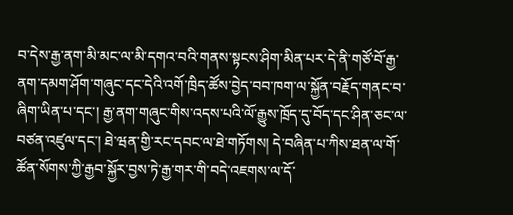བ་དེས་རྒྱ་ནག་མི་མང་ལ་མི་དགའ་བའི་གནས་སྟངས་ཤིག་མིན་པར་དེ་ནི་གཙོ་བོ་རྒྱ་ནག་དམག་ཤོག་གཞུང་དང་དེའི་འགོ་ཁྲིད་ཚོས་བྱེད་བབ་ཁག་ལ་སྐྱོན་བརྗོད་གནང་བ་ཞིག་ཡིན་པ་དང་། རྒྱ་ནག་གཞུང་གིས་འདས་པའི་ལོ་རྒྱུས་ཁྲོད་དུ་བོད་དང་ཤིན་ཅང་ལ་བཙན་འཛུལ་དང་། ཐེ་ཝན་གྱི་རང་དབང་ལ་ཐེ་གཏོགས། དེ་བཞིན་པ་ཀིས་ཐན་ལ་གོ་ཚོན་སོགས་ཀྱི་རྒྱབ་སྐྱོར་བྱས་ཏེ་རྒྱ་གར་གི་བདེ་འཇགས་ལ་དོ་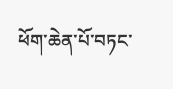ཕོག་ཆེན་པོ་བཏང་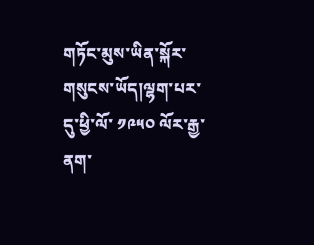གཏོང་མུས་ཡིན་སྐོར་གསུངས་ཡོད།ལྷག་པར་དུ་ཕྱི་ལོ་ ༡༩༥༠ ལོར་རྒྱ་ནག་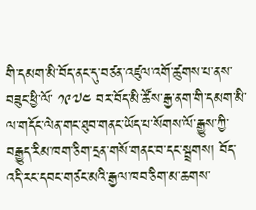གི་དམག་མི་བོད་ནང་དུ་བཙན་འཛུལ་འགོ་ཚུགས་པ་ནས་བཟུང་ཕྱི་ལོ་ ༡༩༧༤ བར་བོད་མི་ཚོས་རྒྱ་ནག་གི་དམག་མི་ལ་གདོང་ལེན་གང་ཐུབ་གནང་ཡོད་པ་སོགས་ལོ་རྒྱུས་ཀྱི་བརྒྱུད་རིམ་ཁག་ཅིག་དྲན་གསོ་གནང་བ་དང་སྦྲགས། བོད་འདི་རང་དབང་གཙང་མའི་རྒྱལ་ཁབ་ཅིག་མ་ཆགས་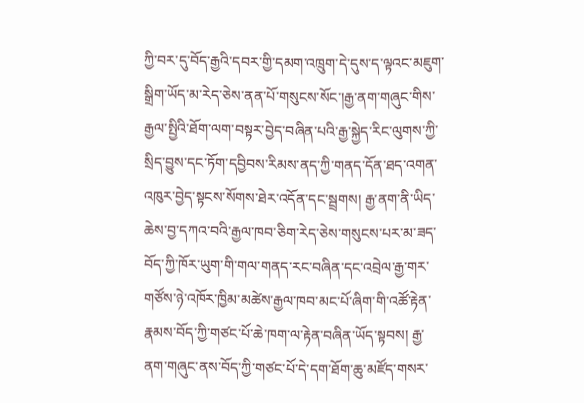ཀྱི་བར་དུ་བོད་རྒྱའི་དབར་གྱི་དམག་འཁྲུག་དེ་དུས་ད་ལྟའང་མཇུག་སྒྲིག་ཡོད་མ་རེད་ཅེས་ནན་པོ་གསུངས་སོང་།རྒྱ་ནག་གཞུང་གིས་རྒྱལ་སྤྱིའི་ཐོག་ལག་བསྟར་བྱེད་བཞིན་པའི་རྒྱ་སྐྱེད་རིང་ལུགས་ཀྱི་སྲིད་བྱུས་དང་ཏོག་དབྱིབས་རིམས་ནད་ཀྱི་གནད་དོན་ཐད་འགན་འཁུར་བྱེད་སྟངས་སོགས་ཐེར་འདོན་དང་སྦྲགས། རྒྱ་ནག་ནི་ཡིད་ཆེས་བྱ་དཀའ་བའི་རྒྱལ་ཁབ་ཅིག་རེད་ཅེས་གསུངས་པར་མ་ཟད་བོད་ཀྱི་ཁོར་ཡུག་གི་གལ་གནད་རང་བཞིན་དང་འབྲེལ་རྒྱ་གར་གཙོས་ཉེ་འཁོར་ཁྱིམ་མཚེས་རྒྱལ་ཁབ་མང་པོ་ཞིག་གི་འཚོ་རྟེན་རྣམས་བོད་ཀྱི་གཙང་པོ་ཆེ་ཁག་ལ་རྟེན་བཞིན་ཡོད་སྟབས། རྒྱ་ནག་གཞུང་ནས་བོད་ཀྱི་གཙང་པོ་དེ་དག་ཐོག་ཆུ་མཛོད་གསར་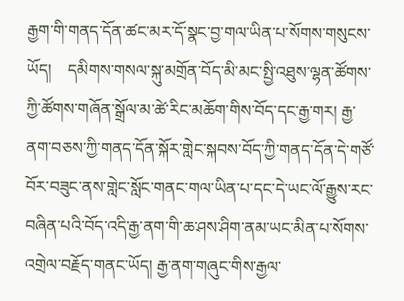རྒྱག་གི་གནད་དོན་ཚང་མར་དོ་སྣང་བྱ་གལ་ཡིན་པ་སོགས་གསུངས་ཡོད།    དམིགས་གསལ་སྐུ་མགྲོན་བོད་མི་མང་སྤྱི་འཐུས་ལྷན་ཚོགས་ཀྱི་ཚོགས་གཞོན་སྒྲོལ་མ་ཚེ་རིང་མཆོག་གིས་བོད་དང་རྒྱ་གར། རྒྱ་ནག་བཅས་ཀྱི་གནད་དོན་སྐོར་གླེང་སྐབས་བོད་ཀྱི་གནད་དོན་དེ་གཙོ་བོར་བཟུང་ནས་གླེང་སློང་གནང་གལ་ཡིན་པ་དང་དེ་ཡང་ལོ་རྒྱུས་རང་བཞིན་པའི་བོད་འདི་རྒྱ་ནག་གི་ཆ་ཤས་ཤིག་ནམ་ཡང་མིན་པ་སོགས་འགྲེལ་བརྗོད་གནང་ཡོད། རྒྱ་ནག་གཞུང་གིས་རྒྱལ་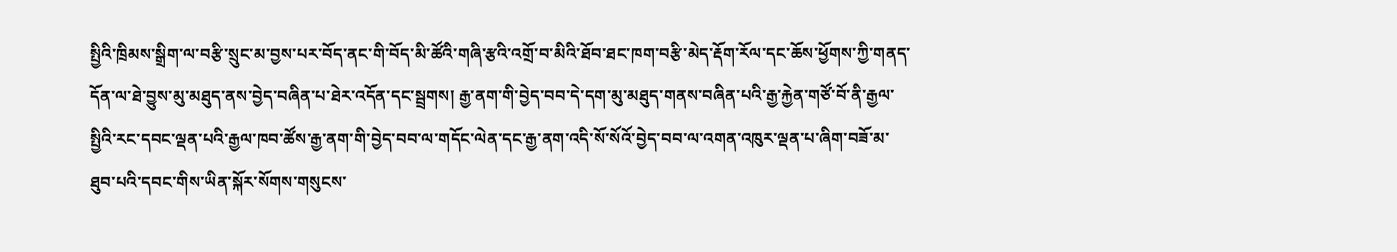སྤྱིའི་ཁྲིམས་སྒྲིག་ལ་བརྩི་སྲུང་མ་བྱས་པར་བོད་ནང་གི་བོད་མི་ཚོའི་གཞི་རྩའི་འགྲོ་བ་མིའི་ཐོབ་ཐང་ཁག་བརྩི་མེད་རྡོག་རོལ་དང་ཆོས་ཕྱོགས་ཀྱི་གནད་དོན་ལ་ཐེ་བྱུས་མུ་མཐུད་ནས་བྱེད་བཞིན་པ་ཐེར་འདོན་དང་སྦྲགས། རྒྱ་ནག་གི་བྱེད་བབ་དེ་དག་མུ་མཐུད་གནས་བཞིན་པའི་རྒྱ་རྐྱེན་གཙོ་བོ་ནི་རྒྱལ་སྤྱིའི་རང་དབང་ལྡན་པའི་རྒྱལ་ཁབ་ཚོས་རྒྱ་ནག་གི་བྱེད་བབ་ལ་གདོང་ལེན་དང་རྒྱ་ནག་འདི་སོ་སོའོ་བྱེད་བབ་ལ་འགན་འཁུར་ལྡན་པ་ཞིག་བཟོ་མ་ཐུབ་པའི་དབང་གིས་ཡིན་སྐོར་སོགས་གསུངས་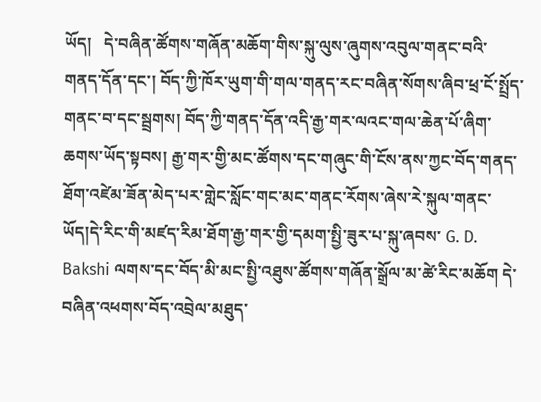ཡོད།   དེ་བཞིན་ཚོགས་གཞོན་མཆོག་གིས་སྐུ་ལུས་ཞུགས་འབུལ་གནང་བའི་གནད་དོན་དང་། བོད་ཀྱི་ཁོར་ཡུག་གི་གལ་གནད་རང་བཞིན་སོགས་ཞིབ་ཕྲ་ངོ་སྤྲོད་གནང་བ་དང་སྦྲགས། བོད་ཀྱི་གནད་དོན་འདི་རྒྱ་གར་ལའང་གལ་ཆེན་པོ་ཞིག་ཆགས་ཡོད་སྟབས། རྒྱ་གར་གྱི་མང་ཚོགས་དང་གཞུང་གི་ངོས་ནས་ཀྱང་བོད་གནད་ཐོག་འཛེམ་ཟོན་མེད་པར་གླེང་སློང་གང་མང་གནང་རོགས་ཞེས་རེ་སྐུལ་གནང་ཡོད།དེ་རིང་གི་མཛད་རིམ་ཐོག་རྒྱ་གར་གྱི་དམག་སྤྱི་ཟུར་པ་སྐུ་ཞབས་ G. D. Bakshi ལགས་དང་བོད་མི་མང་སྤྱི་འཐུས་ཚོགས་གཞོན་སྒྲོལ་མ་ཚེ་རིང་མཆོག དེ་བཞིན་འཕགས་བོད་འབྲེལ་མཐུད་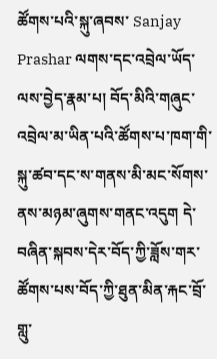ཚོགས་པའི་སྐུ་ཞབས་ Sanjay Prashar ལགས་དང་འབྲེལ་ཡོད་ལས་བྱེད་རྣམ་པ། བོད་མིའི་གཞུང་འབྲེལ་མ་ཡིན་པའི་ཚོགས་པ་ཁག་གི་སྐུ་ཚབ་དང་ས་གནས་མི་མང་སོགས་ནས་མཉམ་ཞུགས་གནང་འདུག དེ་བཞིན་སྐབས་དེར་བོད་ཀྱི་ཟློས་གར་ཚོགས་པས་བོད་ཀྱི་ཐུན་མིན་རྐང་བྲོ་གླུ་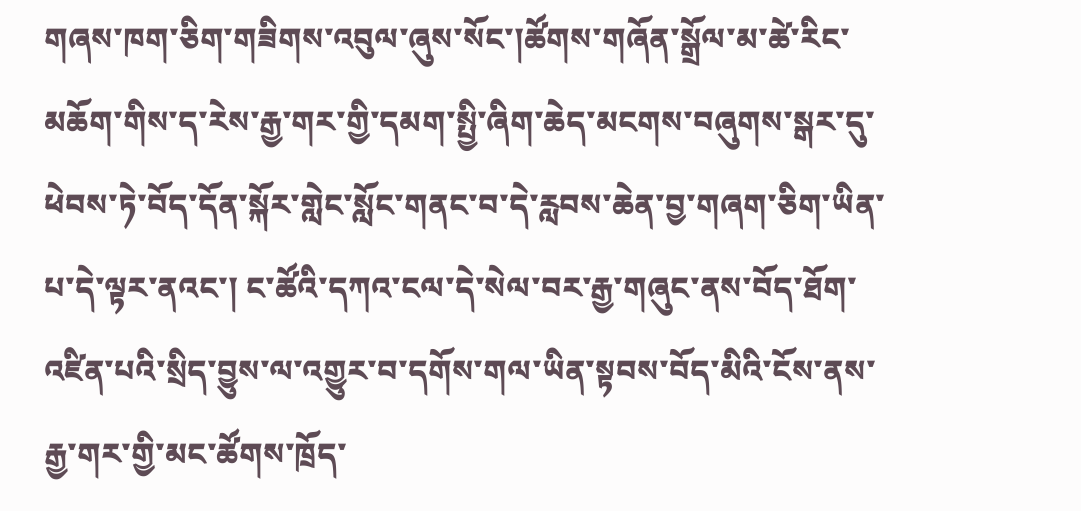གཞས་ཁག་ཅིག་གཟིགས་འབུལ་ཞུས་སོང་།ཚོགས་གཞོན་སྒྲོལ་མ་ཚེ་རིང་མཆོག་གིས་ད་རེས་རྒྱ་གར་གྱི་དམག་སྤྱི་ཞིག་ཆེད་མངགས་བཞུགས་སྒར་དུ་ཕེབས་ཏེ་བོད་དོན་སྐོར་གླེང་སློང་གནང་བ་དེ་རླབས་ཆེན་བྱ་གཞག་ཅིག་ཡིན་པ་དེ་ལྟར་ནའང་། ང་ཚོའི་དཀའ་ངལ་དེ་སེལ་བར་རྒྱ་གཞུང་ནས་བོད་ཐོག་འཛིན་པའི་སྲིད་བྱུས་ལ་འགྱུར་བ་དགོས་གལ་ཡིན་སྟབས་བོད་མིའི་ངོས་ནས་རྒྱ་གར་གྱི་མང་ཚོགས་ཁྲོད་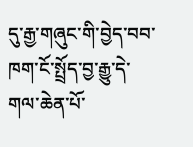དུ་རྒྱ་གཞུང་གི་བྱེད་བབ་ཁག་ངོ་སྤྲོད་བྱ་རྒྱུ་དེ་གལ་ཆེན་པོ་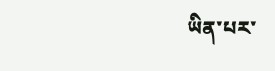ཡིན་པར་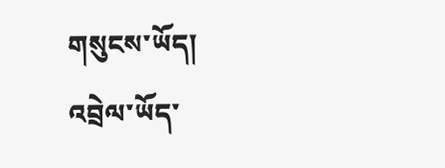གསུངས་ཡོད།
འབྲེལ་ཡོད་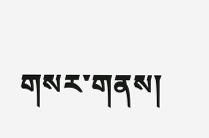གསར་གནས།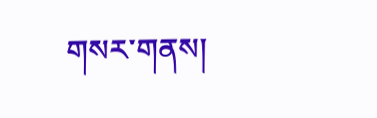གསར་གནས།